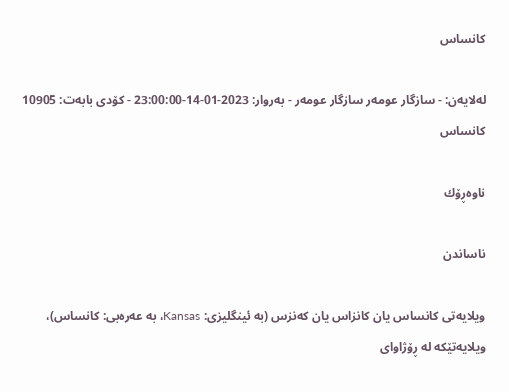كانساس

له‌لایه‌ن: - سازگار عومەر سازگار عومەر - به‌روار: 2023-01-14-23:00:00 - کۆدی بابەت: 10905
كانساس

ناوه‌ڕۆك

ناساندن

ویلایەتی كانساس یان کانزاس یان کەنزس (بە ئینگلیزی: Kansas، بە عەرەبی: كانساس)، ویلایەتێکە لە ڕۆژاوای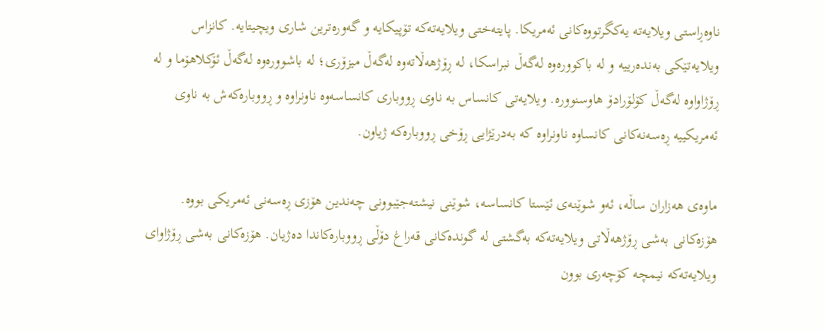ناوەڕاستی ویلایەتە یەکگرتووەکانی ئەمریکا. پایتەختی ویلایەتەکە تۆپیکایە و گەورەترین شاری ویچیتایە. کانزاس ویلایەتێکی بەندەرییە و لە باکوورەوە لەگەڵ نبراسکا، لە ڕۆژهەڵاتەوە لەگەڵ میزۆری؛ لە باشوورەوە لەگەڵ ئۆکلاهۆما و لە ڕۆژاواوە لەگەڵ کۆلۆرادۆ هاوسنوورە. ویلایەتی كانساس بە ناوی ڕووباری كانساسەوە ناونراوە و ڕووبارەکەش بە ناوی ئەمریکییە ڕەسەنەکانی کانساوە ناونراوە کە بەدرێژایی ڕۆخی ڕووبارەکە ژیاون.

ماوەی هەزاران ساڵە، ئەو شوێنەی ئێستا كانساسە، شوێنی نیشتەجێبوونی چەندین هۆزی ڕەسەنی ئەمریکی بووە. هۆزەکانی بەشی ڕۆژهەڵاتی ویلایەتەکە بەگشتی لە گوندەکانی قەراغ دۆڵی ڕووبارەکاندا دەژیان. هۆزەکانی بەشی ڕۆژاوای ویلایەتەکە نیمچە کۆچەری بوون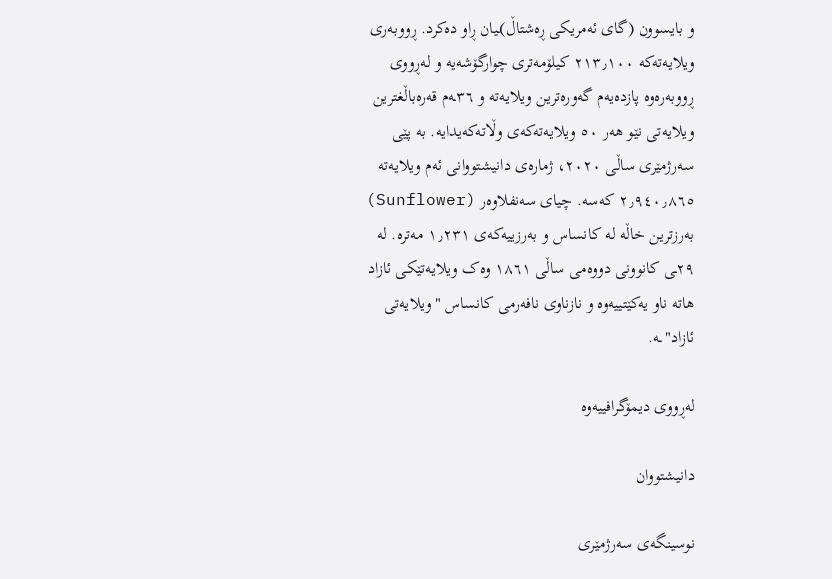و بايسوون (گای ئەمریکی ڕەشتاڵ)ـیان ڕاو دەکرد. ڕووبەری ویلایەتەکە ٢١٣٫١٠٠ کیلۆمەتری چوارگۆشەیە و لەڕووی ڕووبەرەوە پازدەیەم گەورەترین ویلایەتە و ٣٦ـەم قەرەباڵغترین ویلایەتی نێو هەر ٥٠ ویلایەتەکەی وڵاتەکەیدایە. بە پێی سەرژمێری ساڵی ٢٠٢٠، ژمارەی دانیشتووانی ئەم ویلایەتە ٢٫٩٤٠٫٨٦٥ کەسە. چیای سەنفلاوەر (Sunflower) بەرزترین خاڵە لە کانساس و بەرزییەکەی ١٫٢٣١ مەترە. لە ٢٩ـی کانوونی دووەمی ساڵی ١٨٦١ وەک ویلایەتێکی ئازاد هاتە ناو یەکێتییەوە و نازناوی نافەرمی کانساس "ویلایەتی ئازاد"ـە.

لەڕووی دیمۆگرافییەوە

دانیشتووان

نوسینگەی سەرژمێری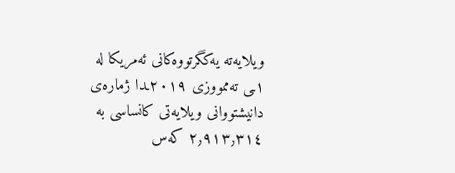ویلایەتە یەکگرتووەکانی ئەمریکا لە ١ـی تەممووزی ٢٠١٩ـدا ژمارەی دانیشتووانی ویلایەتی کانساسی بە ٢٫٩١٣٫٣١٤ کەس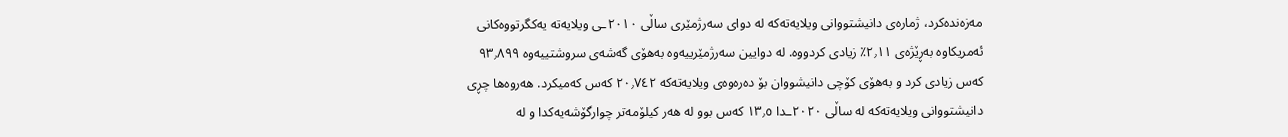مەزەندەکرد، ژمارەی دانیشتووانی ویلایەتەکە لە دوای سەرژمێری ساڵی ٢٠١٠ـی ویلایەتە یەکگرتووەکانی ئەمریکاوە بەڕێژەی ٢٫١١٪ زیادی کردووە. لە دوایین سەرژمێرییەوە بەهۆی گەشەی سروشتییەوە ٩٣٫٨٩٩ کەس زیادی کرد و بەهۆی کۆچی دانیشووان بۆ دەرەوەی ویلایەتەکە ٢٠٫٧٤٢ کەس کەمیکرد. هەروەها چڕی دانیشتووانی ویلایەتەکە لە ساڵی ٢٠٢٠ـدا ١٣٫٥ کەس بوو لە هەر کیلۆمەتر چوارگۆشەیەکدا و لە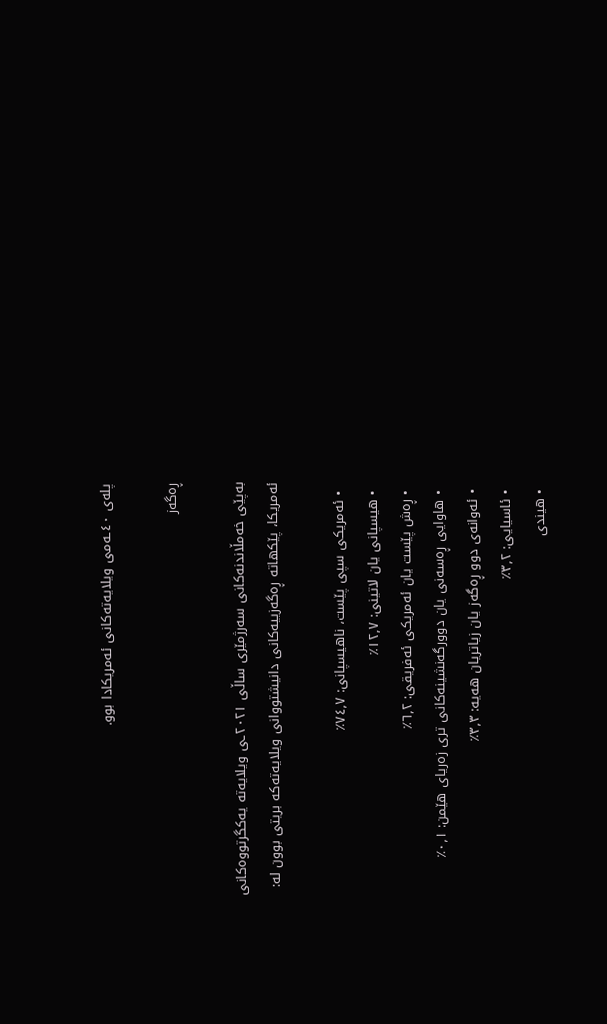پلەی ٤٠ـەمی ویلایەتەکانی ئەمریکادا بوو.

ڕەگەز

بەپێی خەمڵاندنەکانی سەرژمێری ساڵی ٢٠٢١ـی ویلایەتە یەکگرتووەکانی ئەمریکا، پێکهاتە ڕەگەزییەکانی دانیشتووانی ویلایەتەکە بریتی بوون لە:

  • ئەمریکی سپی پێست، ناهیسپانی: ٧٤٫٧٪
  • هیسپانی یان لاتینی: ١٢٫٧٪
  • ڕەش پێست یان ئەمریکی ئەفریقی: ٦٫٢٪
  • هاوایی ڕەسەنی یان دوورگەنشینەکانی تری زەریای هێمن: ٠٫١٪
  • ئەوانەی دوو ڕەگەز یان زیاتریان هەیە: ٣٫٣٪
  • ئاسیایی: ٣٫٢٪
  • هیندی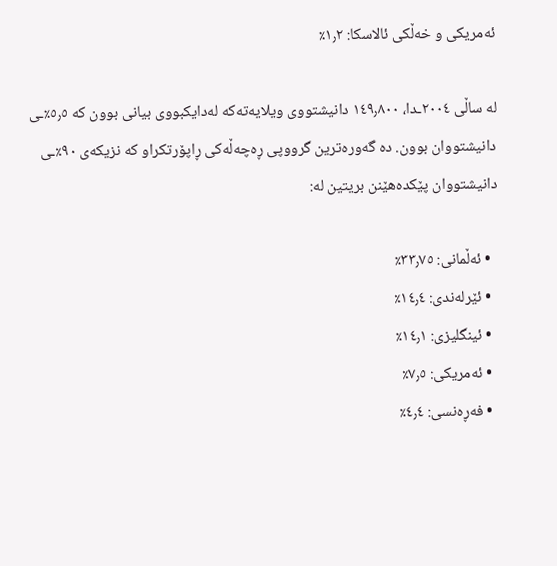ئەمریکی و خەڵکی ئالاسکا: ١٫٢٪

لە ساڵی ٢٠٠٤ـدا، ١٤٩٫٨٠٠ دانیشتووی ویلایەتەکە لەدایکبووی بیانی بوون کە ٥٫٥٪ـی دانیشتووان بوون. دە گەورەترین گرووپی ڕەچەڵەکی ڕاپۆرتکراو کە نزیکەی ٩٠٪ـی دانیشتووان پێکدەهێنن بریتین لە:

  • ئەڵمانی: ٣٣٫٧٥٪
  • ئێرلەندی: ١٤٫٤٪
  • ئینگلیزی: ١٤٫١٪
  • ئەمریکی: ٧٫٥٪
  • فەڕەنسی: ٤٫٤٪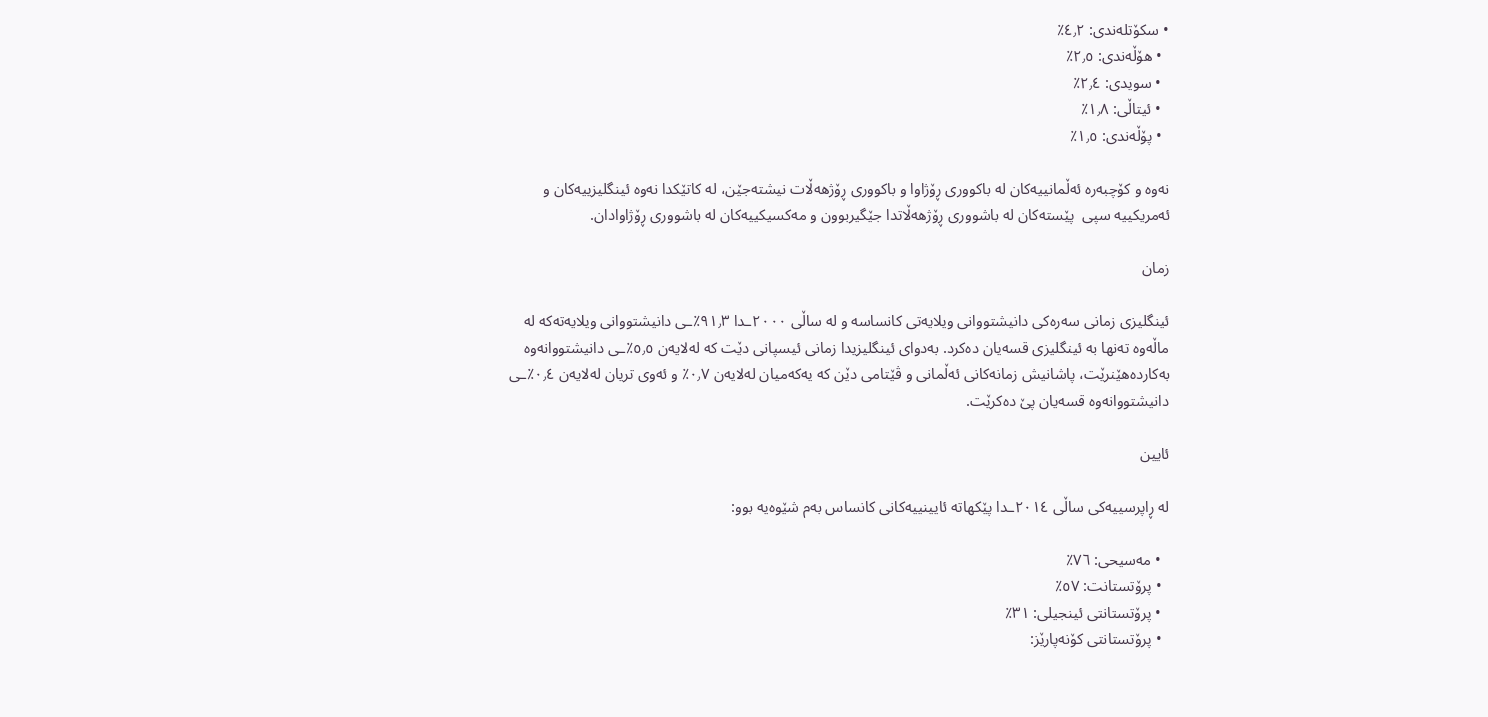• سکۆتلەندی: ٤٫٢٪
  • هۆڵەندی: ٢٫٥٪
  • سویدی: ٢٫٤٪
  • ئیتاڵی: ١٫٨٪
  • پۆڵەندی: ١٫٥٪

نەوە و کۆچبەرە ئەڵمانییەکان لە باکووری ڕۆژاوا و باکووری ڕۆژهەڵات نیشتەجێن، لە کاتێکدا نەوە ئینگلیزییەکان و ئەمریکییە سپی  پێستەکان لە باشووری ڕۆژهەڵاتدا جێگیربوون و مەکسیکییەکان لە باشووری ڕۆژاوادان.

زمان

ئینگلیزی زمانی سەرەکی دانیشتووانی ویلایەتی کانساسە و لە ساڵی ٢٠٠٠ـدا ٩١٫٣٪ـی دانیشتووانی ویلایەتەکە لە ماڵەوە تەنها بە ئینگلیزی قسەیان دەکرد. بەدوای ئینگلیزیدا زمانی ئیسپانی دێت کە لەلایەن ٥٫٥٪ـی دانیشتووانەوە بەکاردەهێنرێت، پاشانیش زمانەکانی ئەڵمانی و ڤێتامی دێن کە یەکەمیان لەلایەن ٠٫٧٪ و ئەوی تریان لەلایەن ٠٫٤٪ـی دانیشتووانەوە قسەیان پێ دەکرێت.

ئایین

لە ڕاپرسییەکی ساڵی ٢٠١٤ـدا پێکهاتە ئایینییەکانی کانساس بەم شێوەیە بوو:

  • مەسیحی: ٧٦٪
  • پرۆتستانت: ٥٧٪
  • پرۆتستانتی ئینجیلی: ٣١٪
  • پرۆتستانتی كۆنەپارێز: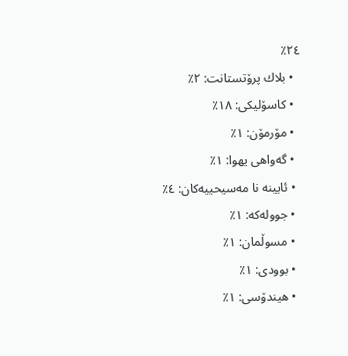٢٤٪
  • بلاك پرۆتستانت: ٢٪
  • کاسۆلیکی: ١٨٪
  • مۆرمۆن: ١٪
  • گەواهی یهوا: ١٪
  • ئایینه نا مەسیحییەکان: ٤٪
  • جوولەکە: ١٪
  • مسوڵمان: ١٪
  • بوودی: ١٪
  • هیندۆسی: ١٪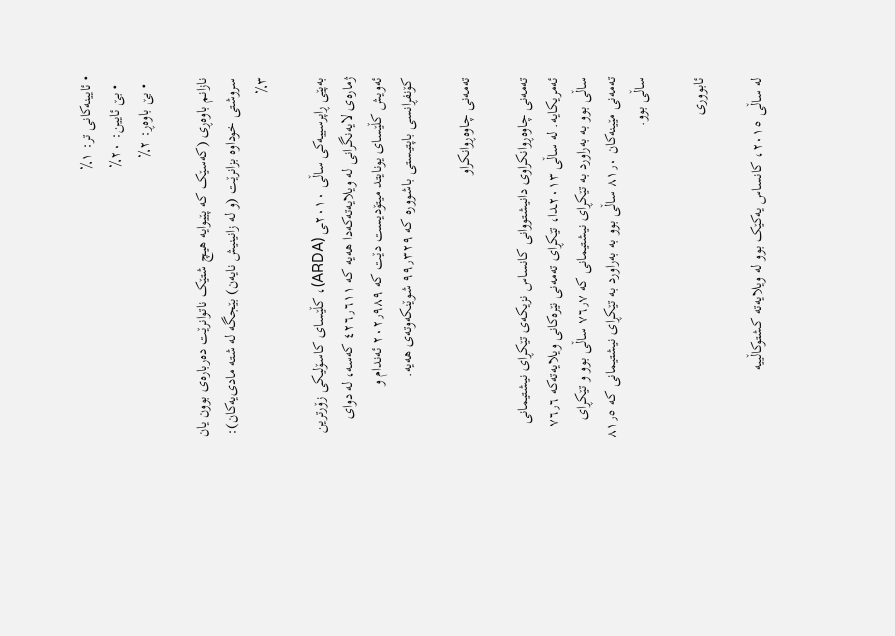• ئایینەکانی تر: ١٪
  • بێ ئایین: ٢٠٪
  • بێ باوەڕ: ٢٪

نازانم‌ باوەڕی (کەسێک کە پێیوایە هیچ شتێک ناتوانرێت دەربارەی بوون یان سروشتی خوداوە بزانرێت (و لە زانینیش نایەن) بێجگە لە شتە مادی‌یەکان): ٣٪

بەپێی ڕاپرسییەکی ساڵی ٢٠١٠ـی (ARDA)، کڵێسای کاسۆلیکی زۆرترین ژمارەی لایەنگرانی لە ویلایەتەکەدا هەیە کە ٤٢٦٫٦١١ کەسە، لە دوای ئەویش کڵێسای یونایتد میتۆدیست دێت کە ٢٠٢٫٩٨٩ ئەندام و کۆنفڕانسی باپتیستی باشوورە کە ٩٩٫٣٢٩ شوێنکەوتەی هەیە.

تەمەنی چاوەڕوانکراو

تەمەنی چاوەڕوانکراوی دانیشتووانی کانساس نزیکەی تێکڕای نیشتیمانی ئەمریکایە. لە ساڵی ٢٠١٣ـدا، تێکڕای تەمەنی نێرەکانی ویلایەتەکە ٧٦٫٦ ساڵی بوو بە بەراورد بە تێکڕای نیشتیمانی کە ٧٦٫٧ ساڵی بوو و تێکڕای تەمەنی مێینەکان ٨١٫٠ ساڵی بوو بە بەراورد بە تێکڕای نیشتیمانی کە ٨١٫٥ ساڵی بوو.

ئابووری

لە ساڵی ٢٠١٥، كانساس یەکێک بوو لە ویلایەتە کشتوکاڵییە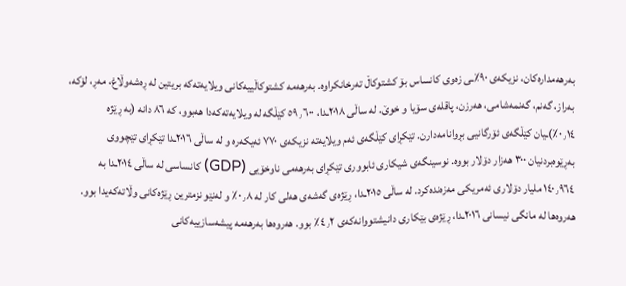بەرهەمدارەکان، نزیکەی ٩٠٪ـی زەوی کانساس بۆ کشتوکاڵ تەرخانکراوە. بەرهەمە کشتوکاڵییەکانی ویلایەتەکە بریتین لە ڕەشەوڵاغ، مەڕ، لۆکە، بەراز، گەنم، گەنمەشامی، هەرزن، پاقلەی سۆیا و خوێ. لە ساڵی ٢٠١٨ـدا، ٥٩٫٦٠٠ کێڵگە لە ویلایەتەکەدا هەبوو، کە ٨٦ دانە (بە ڕێژە ٠٫١٤٪)ـیان کێڵگەی ئۆرگانیی بڕوانامەدارن. تێکڕای کێڵگەی ئەم ویلایەتە نزیکەی ٧٧٠ ئەیکەرە و لە ساڵی ٢٠١٦ـدا تێکڕای تێچووی بەڕێوەبردنیان ٣٠٠ هەزار دۆلار بووە. نوسینگەی شیکاری ئابووری تێکڕای بەرهەمی ناوخۆیی (GDP) کانساسی لە ساڵی ٢٠١٤ـدا بە ١٤٠٫٩٦٤ ملیار دۆلاری ئەمریکی مەزەندەکرد. لە ساڵی ٢٠١٥ـدا، ڕێژەی گەشەی هەلی کار لە ٠٫٨٪ و لەنێو نزمترین ڕێژەکانی وڵاتەکەیدا بوو. هەروەها لە مانگی نیسانی ٢٠١٦ـدا، ڕێژەی بێکاری دانیشتووانەکەی ٤٫٢٪ بوو. هەروەها بەرهەمە پیشەسازییەکانی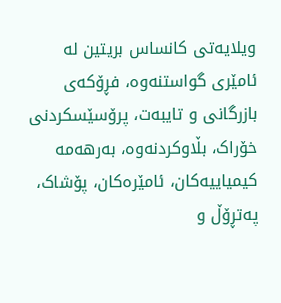ویلایەتی کانساس بریتین لە ئامێری گواستنەوە، فڕۆکەی بازرگانی و تایبەت، پرۆسێسکردنی خۆراک، بڵاوکردنەوە، بەرهەمە کیمیاییەکان، ئامێرەکان، پۆشاک، پەتڕۆڵ و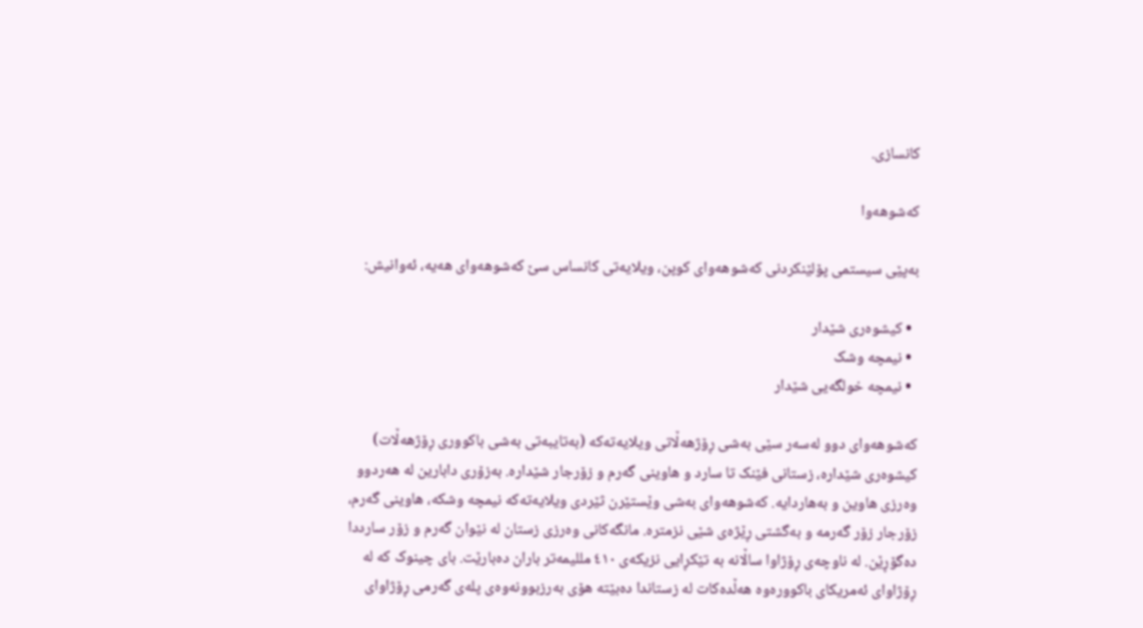کانسازی.

کەشوهەوا

بەپێی سیستمی پۆلێنکردنی کەشوهەوای کوپن، ویلایەتی کانساس سێ کەشوهەوای هەیە، ئەوانیش:

  • کیشوەری شێدار
  • نیمچە وشک
  • نیمچە خولگەیی شێدار

کەشوهەوای دوو لەسەر سێی بەشی ڕۆژهەڵاتی ویلایەتەکە (بەتایبەتی بەشی باکووری ڕۆژهەڵات) کیشوەری شێدارە، زستانی فێنک تا سارد و هاوینی گەرم و زۆرجار شێدارە. بەزۆری دابارین لە هەردوو وەرزی هاوین و بەهاردایە. کەشوهەوای بەشی وێستێرن ثێردی ویلایەتەکە نیمچە وشکە، هاوینی گەرم، زۆرجار زۆر گەرمە و بەگشتی ڕێژەی شێی نزمترە. مانگەکانی وەرزی زستان لە نێوان گەرم و زۆر سارددا دەگۆڕێن. لە ناوچەی ڕۆژاوا ساڵانە بە تێکڕایی نزیکەی ٤١٠ مللیمەتر باران دەبارێت. بای چینوک کە لە ڕۆژاوای ئەمریکای باکوورەوە هەڵدەکات لە زستاندا دەبێتە هۆی بەرزبوونەوەی پلەی گەرمی ڕۆژاوای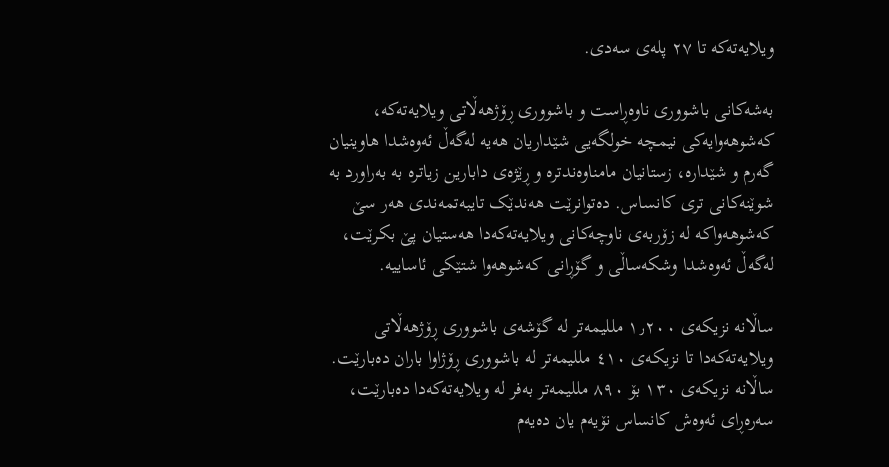ویلایەتەکە تا ٢٧ پلەی سەدی.

بەشەکانی باشووری ناوەڕاست و باشووری ڕۆژهەڵاتی ویلایەتەکە، کەشوهەوایەکی نیمچە خولگەیی شێداریان هەیە لەگەڵ ئەوەشدا هاوینیان گەرم و شێدارە، زستانیان مامناوەندترە و ڕێژەی دابارین زیاترە بە بەراورد بە شوێنەکانی تری کانساس. دەتوانرێت هەندێک تایبەتمەندی هەر سێ کەشوهەواکە لە زۆربەی ناوچەکانی ویلایەتەکەدا هەستیان پێ بکرێت، لەگەڵ ئەوەشدا وشکەساڵی و گۆڕانی کەشوهەوا شتێکی ئاساییە.

ساڵانە نزیکەی ١٫٢٠٠ مللیمەتر لە گۆشەی باشووری ڕۆژهەڵاتی ویلایەتەکەدا تا نزیکەی ٤١٠ مللیمەتر لە باشووری ڕۆژاوا باران دەبارێت. ساڵانە نزیکەی ١٣٠ بۆ ٨٩٠ مللیمەتر بەفر لە ویلایەتەکەدا دەبارێت، سەرەڕای ئەوەش کانساس نۆیەم یان دەیەم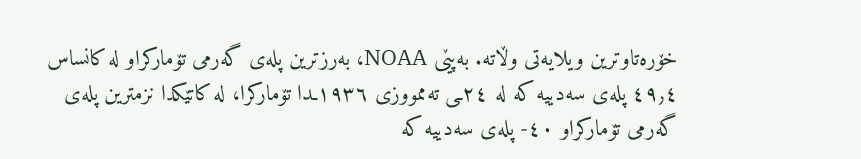خۆرەتاوترین ویلایەتی وڵاتە. بەپێی NOAA، بەرزترین پلەی گەرمی تۆمارکراو لە کانساس ٤٩٫٤ پلەی سەدییە کە لە ٢٤ـی تەممووزی ١٩٣٦ـدا تۆماركرا، لە کاتێکدا نزمترین پلەی گەرمی تۆمارکراو ٤٠- پلەی سەدییە کە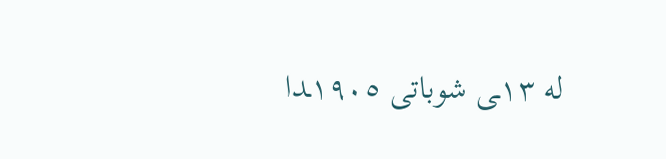لە ١٣ـی شوباتی ١٩٠٥ـدا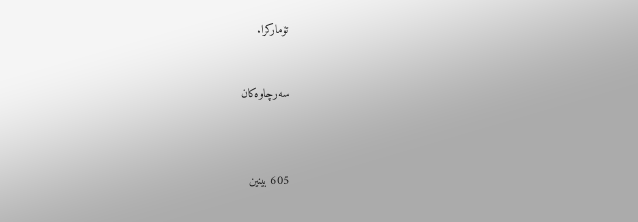تۆمارکرا.


سەرچاوەکان



605 بینین